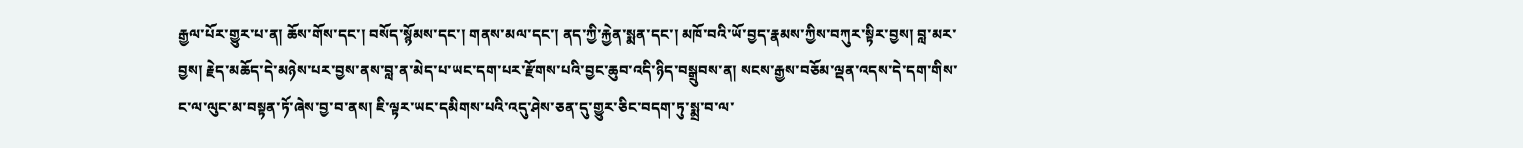རྒྱལ་པོར་གྱུར་པ་ན། ཆོས་གོས་དང་། བསོད་སྙོམས་དང་། གནས་མལ་དང་། ནད་ཀྱི་རྐྱེན་སྨན་དང་། མཁོ་བའི་ཡོ་བྱད་རྣམས་ཀྱིས་བཀུར་སྟིར་བྱས། བླ་མར་བྱས། རྗེད་མཆོད་དེ་མཉེས་པར་བྱས་ནས་བླ་ན་མེད་པ་ཡང་དག་པར་རྫོགས་པའི་བྱང་ཆུབ་འདི་ཉིད་བསྒྲུབས་ན། སངས་རྒྱས་བཅོམ་ལྡན་འདས་དེ་དག་གིས་ང་ལ་ལུང་མ་བསྟན་ཏོ་ཞེས་བྱ་བ་ནས། ཇི་ལྟར་ཡང་དམིགས་པའི་འདུ་ཤེས་ཅན་དུ་གྱུར་ཅིང་བདག་ཏུ་སྨྲ་བ་ལ་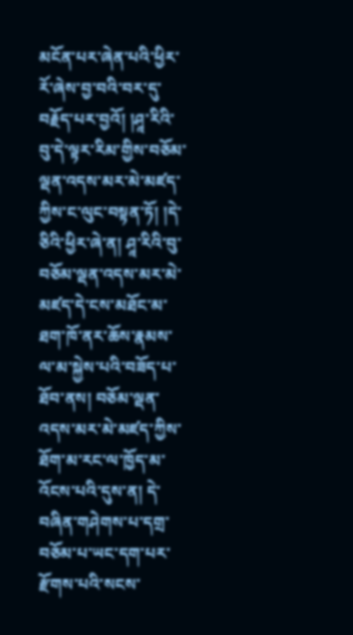མངོན་པར་ཞེན་པའི་ཕྱིར་རོ་ཞེས་བྱ་བའི་བར་དུ་བརྗོད་པར་བྱའོ། །ཤཱ་རིའི་བུ་དེ་ལྟར་རིམ་གྱིས་བཅོམ་ལྡན་འདས་མར་མེ་མཛད་ཀྱིས་ང་ལུང་བསྟན་ཏོ། །དེ་ཅིའི་ཕྱིར་ཞེ་ན། ཤཱ་རིའི་བུ་བཅོམ་ལྡན་འདས་མར་མེ་མཛད་དེ་ངས་མཐོང་མ་ཐག་ཁོ་ནར་ཆོས་རྣམས་ལ་མ་སྐྱེས་པའི་བཟོད་པ་ཐོབ་ནས། བཅོམ་ལྡན་འདས་མར་མེ་མཛད་ཀྱིས་ཐོག་མ་རང་ལ་ཁྱོད་མ་འོངས་པའི་དུས་ན། དེ་བཞིན་གཤེགས་པ་དགྲ་བཅོམ་པ་ཡང་དག་པར་རྫོགས་པའི་སངས་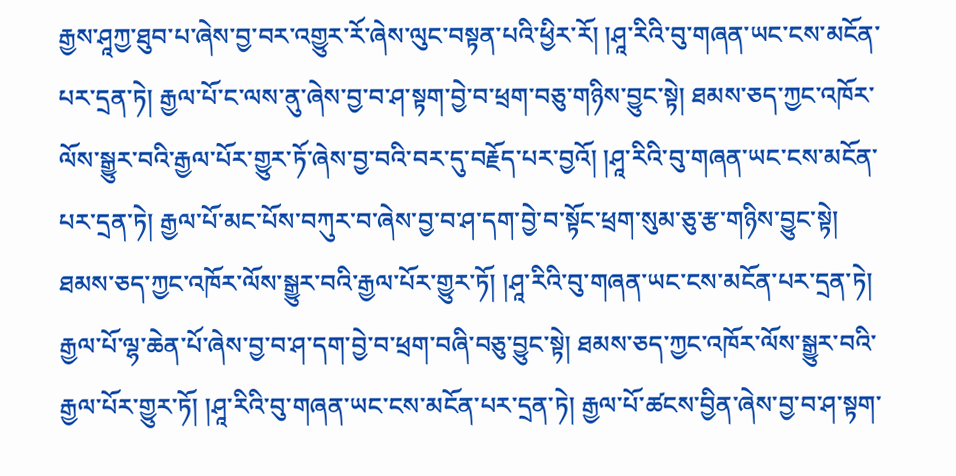རྒྱས་ཤཱཀྱ་ཐུབ་པ་ཞེས་བྱ་བར་འགྱུར་རོ་ཞེས་ལུང་བསྟན་པའི་ཕྱིར་རོ། །ཤཱ་རིའི་བུ་གཞན་ཡང་ངས་མངོན་པར་དྲན་ཏེ། རྒྱལ་པོ་ང་ལས་ནུ་ཞེས་བྱ་བ་ཤ་སྟག་བྱེ་བ་ཕྲག་བཅུ་གཉིས་བྱུང་སྟེ། ཐམས་ཅད་ཀྱང་འཁོར་ལོས་སྒྱུར་བའི་རྒྱལ་པོར་གྱུར་ཏོ་ཞེས་བྱ་བའི་བར་དུ་བརྗོད་པར་བྱའོ། །ཤཱ་རིའི་བུ་གཞན་ཡང་ངས་མངོན་པར་དྲན་ཏེ། རྒྱལ་པོ་མང་པོས་བཀུར་བ་ཞེས་བྱ་བ་ཤ་དག་བྱེ་བ་སྟོང་ཕྲག་སུམ་ཅུ་རྩ་གཉིས་བྱུང་སྟེ། ཐམས་ཅད་ཀྱང་འཁོར་ལོས་སྒྱུར་བའི་རྒྱལ་པོར་གྱུར་ཏོ། །ཤཱ་རིའི་བུ་གཞན་ཡང་ངས་མངོན་པར་དྲན་ཏེ། རྒྱལ་པོ་ལྷ་ཆེན་པོ་ཞེས་བྱ་བ་ཤ་དག་བྱེ་བ་ཕྲག་བཞི་བཅུ་བྱུང་སྟེ། ཐམས་ཅད་ཀྱང་འཁོར་ལོས་སྒྱུར་བའི་རྒྱལ་པོར་གྱུར་ཏོ། །ཤཱ་རིའི་བུ་གཞན་ཡང་ངས་མངོན་པར་དྲན་ཏེ། རྒྱལ་པོ་ཚངས་བྱིན་ཞེས་བྱ་བ་ཤ་སྟག་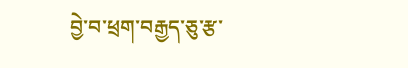བྱེ་བ་ཕྲག་བརྒྱད་ཅུ་རྩ་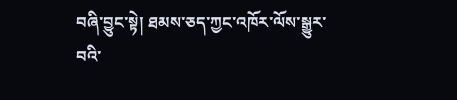བཞི་བྱུང་སྟེ། ཐམས་ཅད་ཀྱང་འཁོར་ལོས་སྒྱུར་བའི་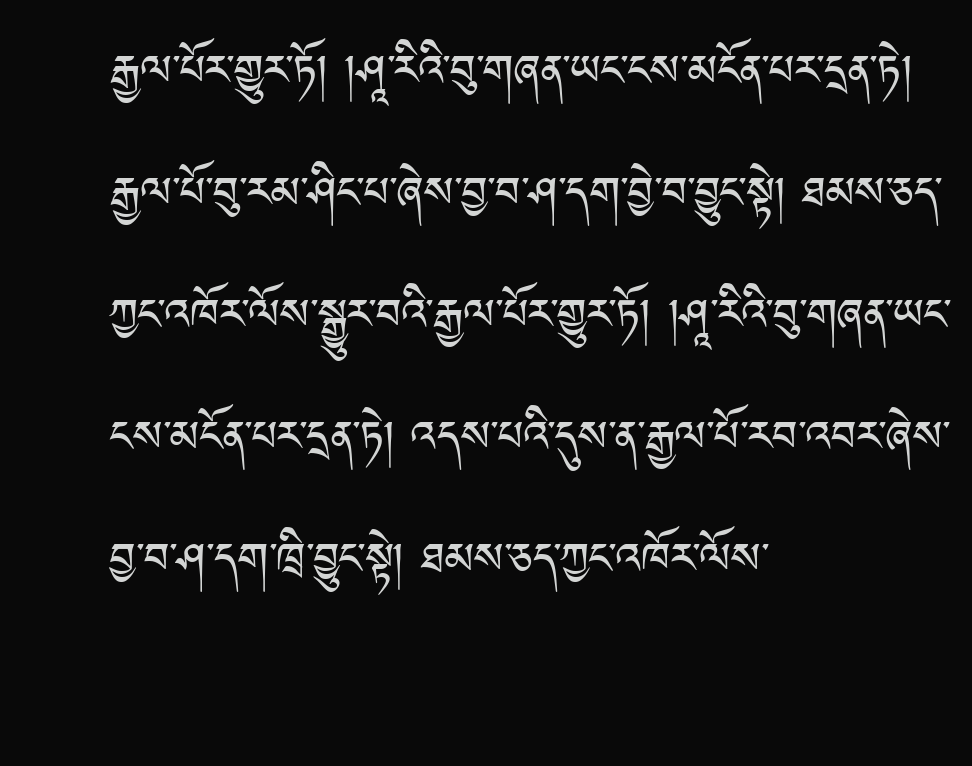རྒྱལ་པོར་གྱུར་ཏོ། །ཤཱ་རིའི་བུ་གཞན་ཡང་ངས་མངོན་པར་དྲན་ཏེ། རྒྱལ་པོ་བུ་རམ་ཤིང་པ་ཞེས་བྱ་བ་ཤ་དག་བྱེ་བ་བྱུང་སྟེ། ཐམས་ཅད་ཀྱང་འཁོར་ལོས་སྒྱུར་བའི་རྒྱལ་པོར་གྱུར་ཏོ། །ཤཱ་རིའི་བུ་གཞན་ཡང་ངས་མངོན་པར་དྲན་ཏེ། འདས་པའི་དུས་ན་རྒྱལ་པོ་རབ་འབར་ཞེས་བྱ་བ་ཤ་དག་ཁྲི་བྱུང་སྟེ། ཐམས་ཅད་ཀྱང་འཁོར་ལོས་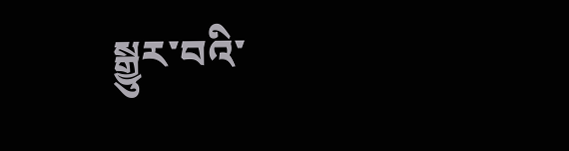སྒྱུར་བའི་